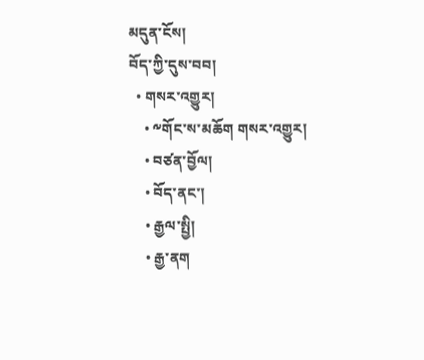མདུན་ངོས།
བོད་ཀྱི་དུས་བབ།
  • གསར་འགྱུར།
    • ༸གོང་ས་མཆོག གསར་འགྱུར།
    • བཙན་བྱོལ།
    • བོད་ནང་།
    • རྒྱལ་སྤྱི།
    • རྒྱ་ནག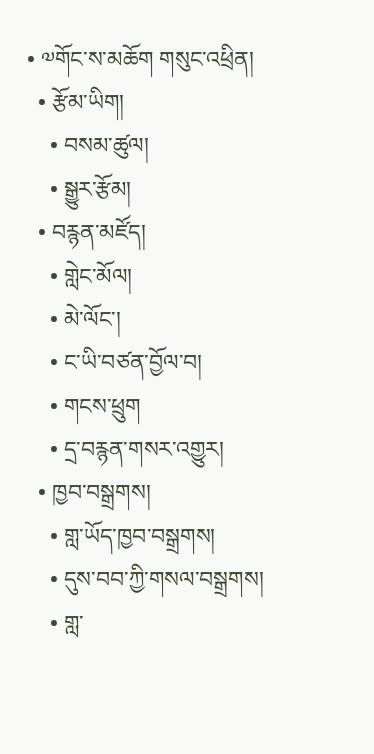• ༧གོང་ས་མཆོག གསུང་འཕྲིན།
  • རྩོམ་ཡིག།
    • བསམ་ཚུལ།
    • སྒྱུར་རྩོམ།
  • བརྙན་མཛོད།
    • གླེང་མོལ།
    • མེ་ལོང་།
    • ང་ཡི་བཙན་བྱོལ་བ།
    • གངས་ཕྲུག
    • དྲ་བརྙན་གསར་འགྱུར།
  • ཁྱབ་བསྒྲགས།
    • གླ་ཡོད་ཁྱབ་བསྒྲགས།
    • དུས་བབ་ཀྱི་གསལ་བསྒྲགས།
    • གླ་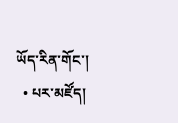ཡོད་རིན་གོང་།
  • པར་མཛོད།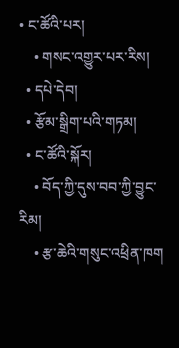• ང་ཚོའི་པར།
    • གསང་འགྱུར་པར་རིས།
  • དཔེ་དེབ།
  • རྩོམ་སྒྲིག་པའི་གཏམ།
  • ང་ཚོའི་སྐོར།
    • བོད་ཀྱི་དུས་བབ་ཀྱི་བྱུང་རིམ།
    • རྩ་ཆེའི་གསུང་འཕྲིན་ཁག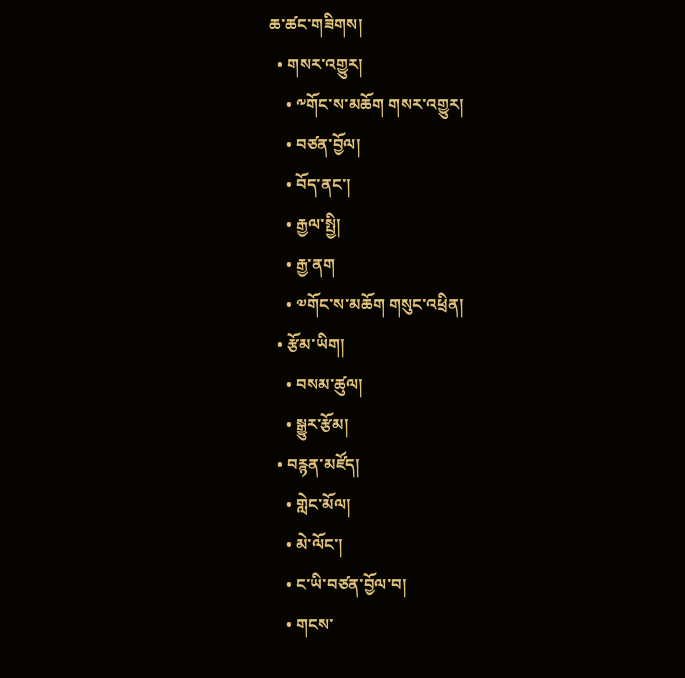ཆ་ཚང་གཟིགས།
  • གསར་འགྱུར།
    • ༸གོང་ས་མཆོག གསར་འགྱུར།
    • བཙན་བྱོལ།
    • བོད་ནང་།
    • རྒྱལ་སྤྱི།
    • རྒྱ་ནག
    • ༧གོང་ས་མཆོག གསུང་འཕྲིན།
  • རྩོམ་ཡིག།
    • བསམ་ཚུལ།
    • སྒྱུར་རྩོམ།
  • བརྙན་མཛོད།
    • གླེང་མོལ།
    • མེ་ལོང་།
    • ང་ཡི་བཙན་བྱོལ་བ།
    • གངས་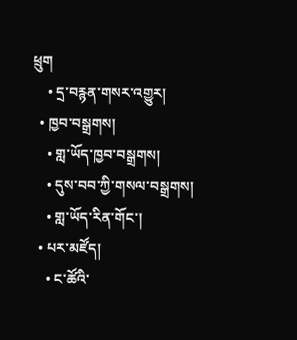ཕྲུག
    • དྲ་བརྙན་གསར་འགྱུར།
  • ཁྱབ་བསྒྲགས།
    • གླ་ཡོད་ཁྱབ་བསྒྲགས།
    • དུས་བབ་ཀྱི་གསལ་བསྒྲགས།
    • གླ་ཡོད་རིན་གོང་།
  • པར་མཛོད།
    • ང་ཚོའི་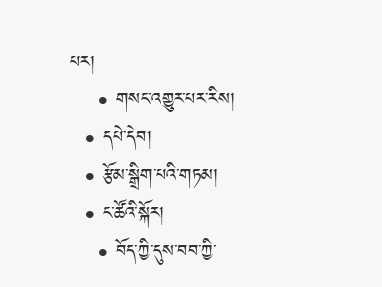པར།
    • གསང་འགྱུར་པར་རིས།
  • དཔེ་དེབ།
  • རྩོམ་སྒྲིག་པའི་གཏམ།
  • ང་ཚོའི་སྐོར།
    • བོད་ཀྱི་དུས་བབ་ཀྱི་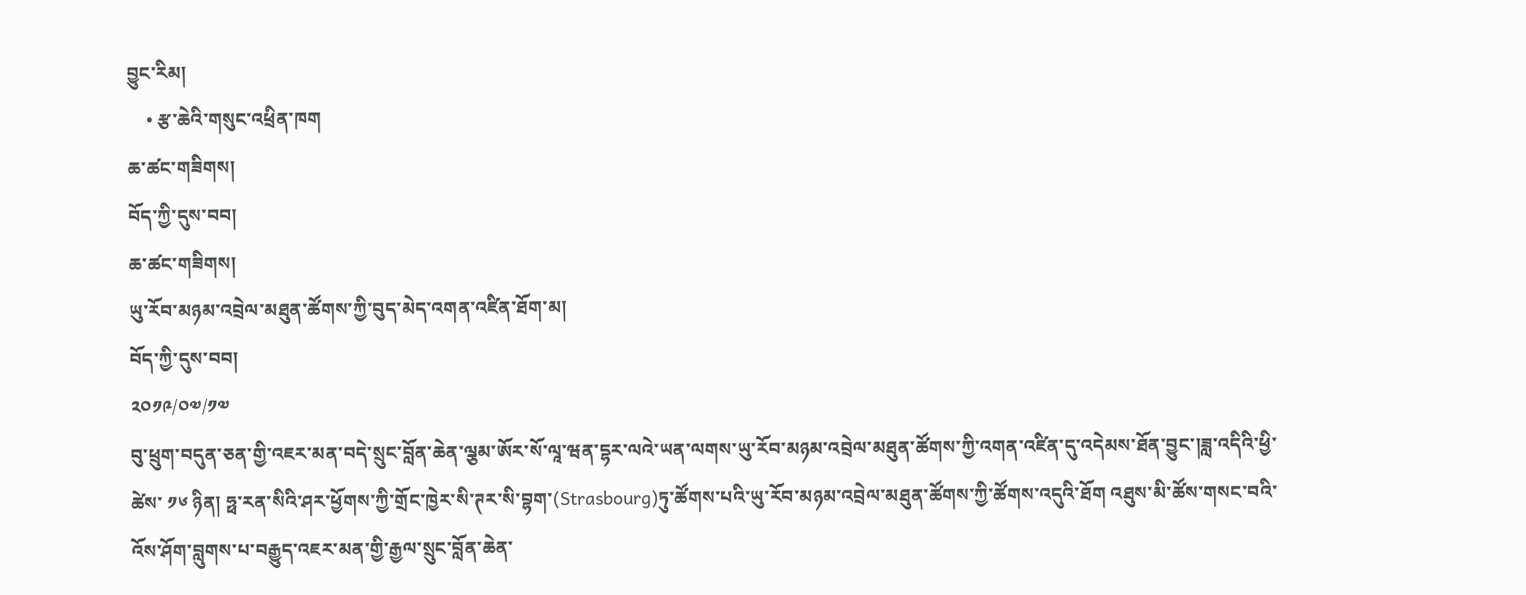བྱུང་རིམ།
    • རྩ་ཆེའི་གསུང་འཕྲིན་ཁག
ཆ་ཚང་གཟིགས།
བོད་ཀྱི་དུས་བབ།
ཆ་ཚང་གཟིགས།
ཡུ་རོབ་མཉམ་འབྲེལ་མཐུན་ཚོགས་ཀྱི་བུད་མེད་འགན་འཛིན་ཐོག་མ།
བོད་ཀྱི་དུས་བབ།
༢༠༡༩/༠༧/༡༧
བུ་ཕྲུག་བདུན་ཅན་གྱི་འཇར་མན་བདེ་སྲུང་བློན་ཆེན་ལྕམ་ཨོར་སོ་ལཱ་ཝན་དྷར་ལའེ་ཡན་ལགས་ཡུ་རོབ་མཉམ་འབྲེལ་མཐུན་ཚོགས་ཀྱི་འགན་འཛིན་དུ་འདེམས་ཐོན་བྱུང་།ཟླ་འདིའི་ཕྱི་ཚེས་ ༡༦ ཉིན། ཧྥ་རན་སིའི་ཤར་ཕྱོགས་ཀྱི་གྲོང་ཁྱེར་སི་ཊར་སི་བྷག་(Strasbourg)ཏུ་ཚོགས་པའི་ཡུ་རོབ་མཉམ་འབྲེལ་མཐུན་ཚོགས་ཀྱི་ཚོགས་འདུའི་ཐོག འཐུས་མི་ཚོས་གསང་བའི་འོས་ཤོག་བླུགས་པ་བརྒྱུད་འཇར་མན་གྱི་རྒྱལ་སྲུང་བློན་ཆེན་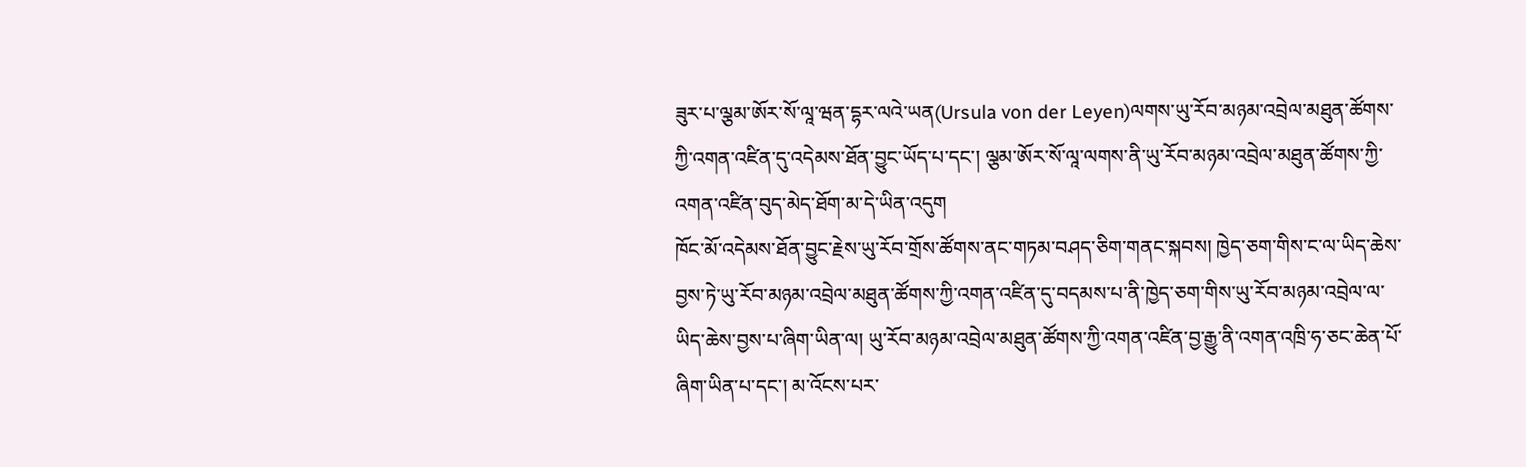ཟུར་པ་ལྕམ་ཨོར་སོ་ལཱ་ཝན་དྷར་ལའེ་ཡན(Ursula von der Leyen)ལགས་ཡུ་རོབ་མཉམ་འབྲེལ་མཐུན་ཚོགས་ཀྱི་འགན་འཛིན་དུ་འདེམས་ཐོན་བྱུང་ཡོད་པ་དང་། ལྕམ་ཨོར་སོ་ལཱ་ལགས་ནི་ཡུ་རོབ་མཉམ་འབྲེལ་མཐུན་ཚོགས་ཀྱི་འགན་འཛིན་བུད་མེད་ཐོག་མ་དེ་ཡིན་འདུག
ཁོང་མོ་འདེམས་ཐོན་བྱུང་རྗེས་ཡུ་རོབ་གྲོས་ཚོགས་ནང་གཏམ་བཤད་ཅིག་གནང་སྐབས། ཁྱེད་ཅག་གིས་ང་ལ་ཡིད་ཆེས་བྱས་ཏེ་ཡུ་རོབ་མཉམ་འབྲེལ་མཐུན་ཚོགས་ཀྱི་འགན་འཛིན་དུ་བདམས་པ་ནི་ཁྱེད་ཅག་གིས་ཡུ་རོབ་མཉམ་འབྲེལ་ལ་ཡིད་ཆེས་བྱས་པ་ཞིག་ཡིན་ལ། ཡུ་རོབ་མཉམ་འབྲེལ་མཐུན་ཚོགས་ཀྱི་འགན་འཛིན་བྱ་རྒྱུ་ནི་འགན་འཁྲི་ཧ་ཅང་ཆེན་པོ་ཞིག་ཡིན་པ་དང་། མ་འོངས་པར་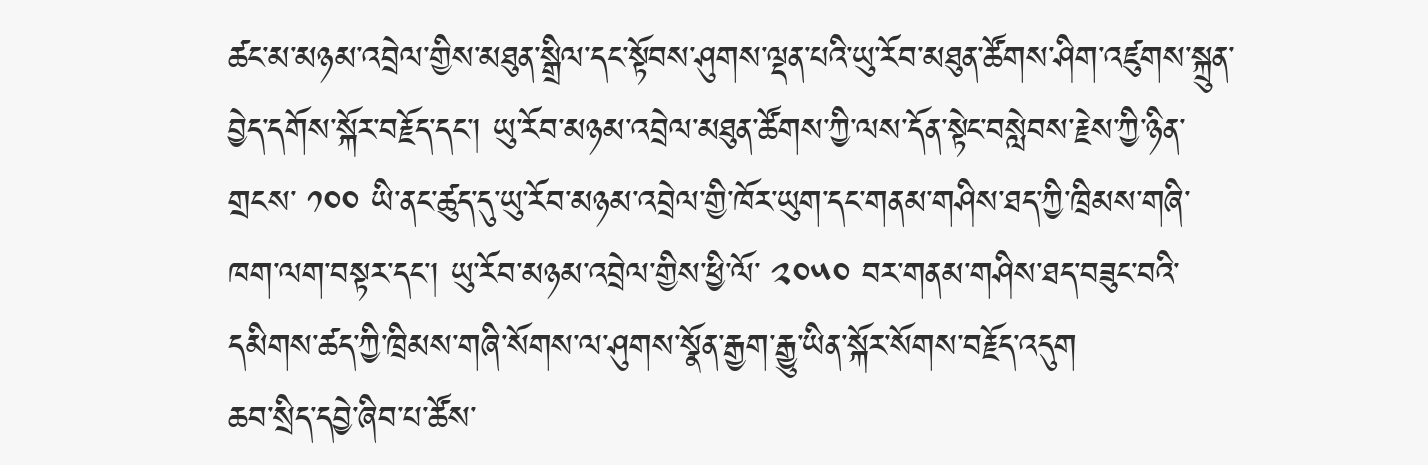ཚང་མ་མཉམ་འབྲེལ་གྱིས་མཐུན་སྒྲིལ་དང་སྟོབས་ཤུགས་ལྡན་པའི་ཡུ་རོབ་མཐུན་ཚོགས་ཤིག་འཛུགས་སྐྲུན་བྱེད་དགོས་སྐོར་བརྗོད་དང་། ཡུ་རོབ་མཉམ་འབྲེལ་མཐུན་ཚོགས་ཀྱི་ལས་དོན་སྟེང་བསླེབས་རྗེས་ཀྱི་ཉིན་གྲངས་ ༡༠༠ ཡི་ནང་ཚུད་དུ་ཡུ་རོབ་མཉམ་འབྲེལ་གྱི་ཁོར་ཡུག་དང་གནམ་གཤིས་ཐད་ཀྱི་ཁྲིམས་གཞི་ཁག་ལག་བསྟར་དང་། ཡུ་རོབ་མཉམ་འབྲེལ་གྱིས་ཕྱི་ལོ་ ༢༠༥༠ བར་གནམ་གཤིས་ཐད་བཟུང་བའི་དམིགས་ཚད་ཀྱི་ཁྲིམས་གཞི་སོགས་ལ་ཤུགས་སྣོན་རྒྱག་རྒྱུ་ཡིན་སྐོར་སོགས་བརྗོད་འདུག
ཆབ་སྲིད་དབྱེ་ཞིབ་པ་ཚོས་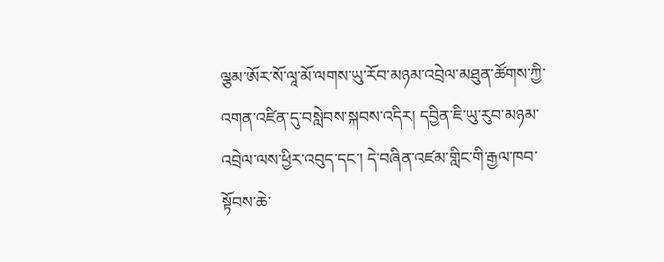ལྕམ་ཨོར་སོ་ལཱ་མོ་ལགས་ཡུ་རོབ་མཉམ་འབྲེལ་མཐུན་ཚོགས་ཀྱི་འགན་འཛིན་དུ་བསླེབས་སྐབས་འདིར། དབྱིན་ཇི་ཡུ་རུབ་མཉམ་འབྲེལ་ལས་ཕྱིར་འབུད་དང་། དེ་བཞིན་འཛམ་གླིང་གི་རྒྱལ་ཁབ་སྟོབས་ཆེ་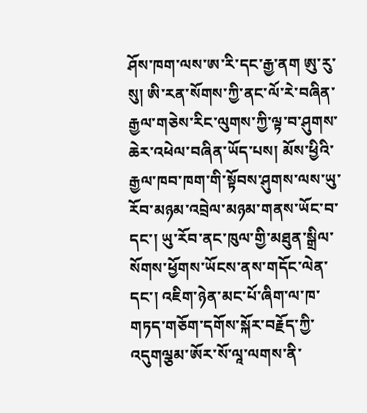ཤོས་ཁག་ལས་ཨ་རི་དང་རྒྱ་ནག ཨུ་རུ་སུ། ཨི་རན་སོགས་ཀྱི་ནང་ལོ་རེ་བཞིན་རྒྱལ་གཅེས་རིང་ལུགས་ཀྱི་ལྟ་བ་ཤུགས་ཆེར་འཕེལ་བཞིན་ཡོད་པས། མོས་ཕྱིའི་རྒྱལ་ཁབ་ཁག་གི་སྟོབས་ཤུགས་ལས་ཡུ་རོབ་མཉམ་འབྲེལ་མཉམ་གནས་ཡོང་བ་དང་། ཡུ་རོབ་ནང་ཁུལ་གྱི་མཐུན་སྒྲིལ་སོགས་ཕྱོགས་ཡོངས་ནས་གདོང་ལེན་དང་། འཇིག་ཉེན་མང་པོ་ཞིག་ལ་ཁ་གཏད་གཅོག་དགོས་སྐོར་བརྗོད་ཀྱི་འདུགལྕམ་ཨོར་སོ་ལཱ་ལགས་ནི་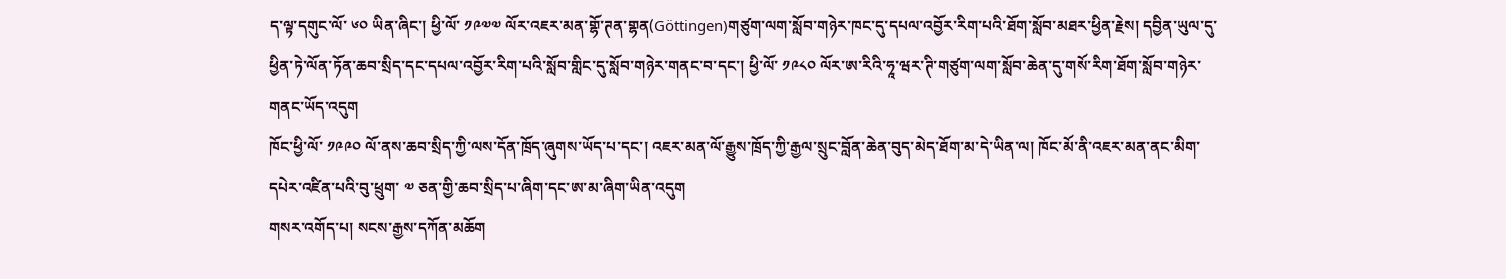ད་ལྟ་དགུང་ལོ་ ༦༠ ཡིན་ཞིང་། ཕྱི་ལོ་ ༡༩༧༧ ལོར་འཇར་མན་གྷོ་ཊན་གྷན(Göttingen)གཙུག་ལག་སློབ་གཉེར་ཁང་དུ་དཔལ་འབྱོར་རིག་པའི་ཐོག་སློབ་མཐར་ཕྱིན་རྗེས། དབྱིན་ཡུལ་དུ་ཕྱིན་ཏེ་ལོན་ཏོན་ཆབ་སྲིད་དང་དཔལ་འབྱོར་རིག་པའི་སློབ་གླིང་དུ་སློབ་གཉེར་གནང་བ་དང་། ཕྱི་ལོ་ ༡༩༨༠ ལོར་ཨ་རིའི་ཧཱ་ཝར་ཊི་གཙུག་ལག་སློབ་ཆེན་དུ་གསོ་རིག་ཐོག་སློབ་གཉེར་གནང་ཡོད་འདུག
ཁོང་ཕྱི་ལོ་ ༡༩༩༠ ལོ་ནས་ཆབ་སྲིད་ཀྱི་ལས་དོན་ཁྲོད་ཞུགས་ཡོད་པ་དང་། འཇར་མན་ལོ་རྒྱུས་ཁྲོད་ཀྱི་རྒྱལ་སྲུང་བློན་ཆེན་བུད་མེད་ཐོག་མ་དེ་ཡིན་ལ། ཁོང་མོ་ནི་འཇར་མན་ནང་མིག་དཔེར་འཛིན་པའི་བུ་ཕྲུག་ ༧ ཅན་གྱི་ཆབ་སྲིད་པ་ཞིག་དང་ཨ་མ་ཞིག་ཡིན་འདུག
གསར་འགོད་པ། སངས་རྒྱས་དཀོན་མཆོག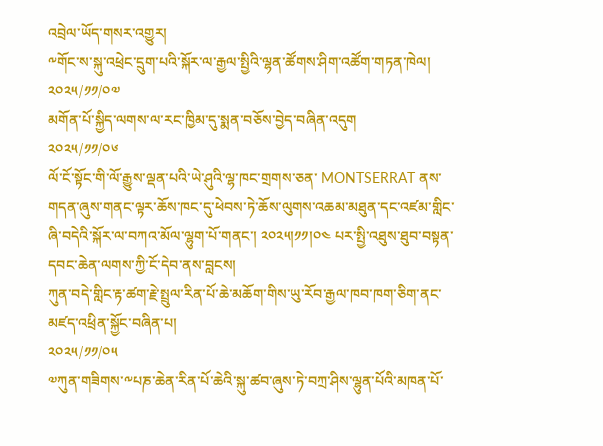འབྲེལ་ཡོད་གསར་འགྱུར།
༸གོང་ས་སྐུ་འཕྲེང་དྲུག་པའི་སྐོར་ལ་རྒྱལ་སྤྱིའི་ལྷན་ཚོགས་ཤིག་འཚོག་གཏན་ཁེལ།
༢༠༢༥/༡༡/༠༧
མགོན་པོ་སྐྱིད་ལགས་ལ་རང་ཁྱིམ་དུ་སྨན་བཅོས་བྱེད་བཞིན་འདུག
༢༠༢༥/༡༡/༠༦
ལོ་ངོ་སྟོང་གི་ལོ་རྒྱུས་ལྡན་པའི་ཡེ་ཤུའི་ལྷ་ཁང་གྲགས་ཅན་ MONTSERRAT ནས་གདན་ཞུས་གནང་ལྟར་ཆོས་ཁང་དུ་ཕེབས་ཏེ་ཆོས་ལུགས་འཆམ་མཐུན་དང་འཛམ་གླིང་ཞི་བདེའི་སྐོར་ལ་བཀའ་མོལ་ལྷུག་པོ་གནང་། ༢༠༢༥།༡༡།༠༤ པར་སྤྱི་འཐུས་ཐུབ་བསྟན་དབང་ཆེན་ལགས་ཀྱི་ངོ་དེབ་ནས་བླངས།
ཀུན་བདེ་གླིང་རྟ་ཚག་རྗེ་སྤྲུལ་རིན་པོ་ཆེ་མཆོག་གིས་ཡུ་རོབ་རྒྱལ་ཁབ་ཁག་ཅིག་ནང་མཛད་འཕྲིན་སྐྱོང་བཞིན་པ།
༢༠༢༥/༡༡/༠༥
༧ཀུན་གཟིགས་༸པཎ་ཆེན་རིན་པོ་ཆེའི་སྐུ་ཚབ་ཞུས་ཏེ་བཀྲ་ཤིས་ལྷུན་པོའི་མཁན་པོ་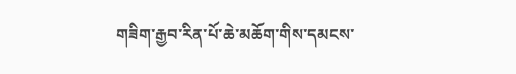གཟིག་རྒྱབ་རིན་པོ་ཆེ་མཆོག་གིས་དམངས་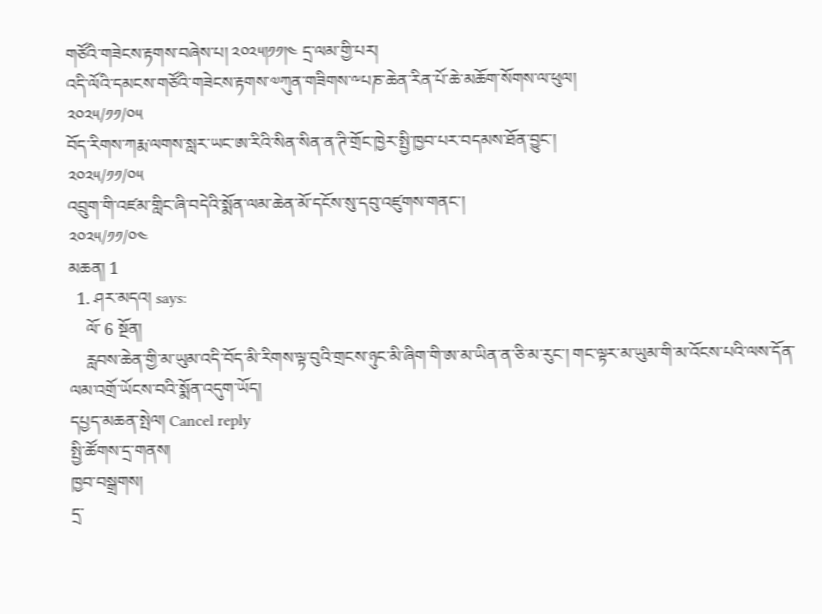གཙོའི་གཟེངས་རྟགས་བཞེས་པ། ༢༠༢༥།༡༡།༤ དྲ་ལམ་གྱི་པར།
འདི་ལོའི་དམངས་གཙོའི་གཟེངས་རྟགས་༧ཀུན་གཟིགས་༸པཎ་ཆེན་རིན་པོ་ཆེ་མཆོག་སོགས་ལ་ཕུལ།
༢༠༢༥/༡༡/༠༥
བོད་རིགས་ཀརྨ་ལགས་སླར་ཡང་ཨ་རིའི་སིན་སིན་ན་ཊི་གྲོང་ཁྱེར་སྤྱི་ཁྱབ་པར་བདམས་ཐོན་བྱུང་།
༢༠༢༥/༡༡/༠༥
འབྲུག་གི་འཛམ་གླིང་ཞི་བདེའི་སྨོན་ལམ་ཆེན་མོ་དངོས་སུ་དབུ་འཛུགས་གནང་།
༢༠༢༥/༡༡/༠༤
མཆན། 1
  1. ཤར་མདའ། says:
    ལོ་ 6 སྔོན།
    རླབས་ཆེན་གྱི་མ་ཡུམ་འདི་བོད་མི་རིགས་ལྟ་བུའི་གྲངས་ཉུང་མི་ཞིག་གི་ཨ་མ་ཡིན་ན་ཅི་མ་རུང་། གང་ལྟར་མ་ཡུམ་གི་མ་འོངས་པའི་ལས་དོན་ལམ་འགྲོ་ཡོངས་བའི་སྨོན་འདུག་ཡོད།
དཔྱད་མཆན་སྤེལ། Cancel reply
སྤྱི་ཚོགས་དྲ་གནས།
ཁྱབ་བསྒྲགས།
དྲ་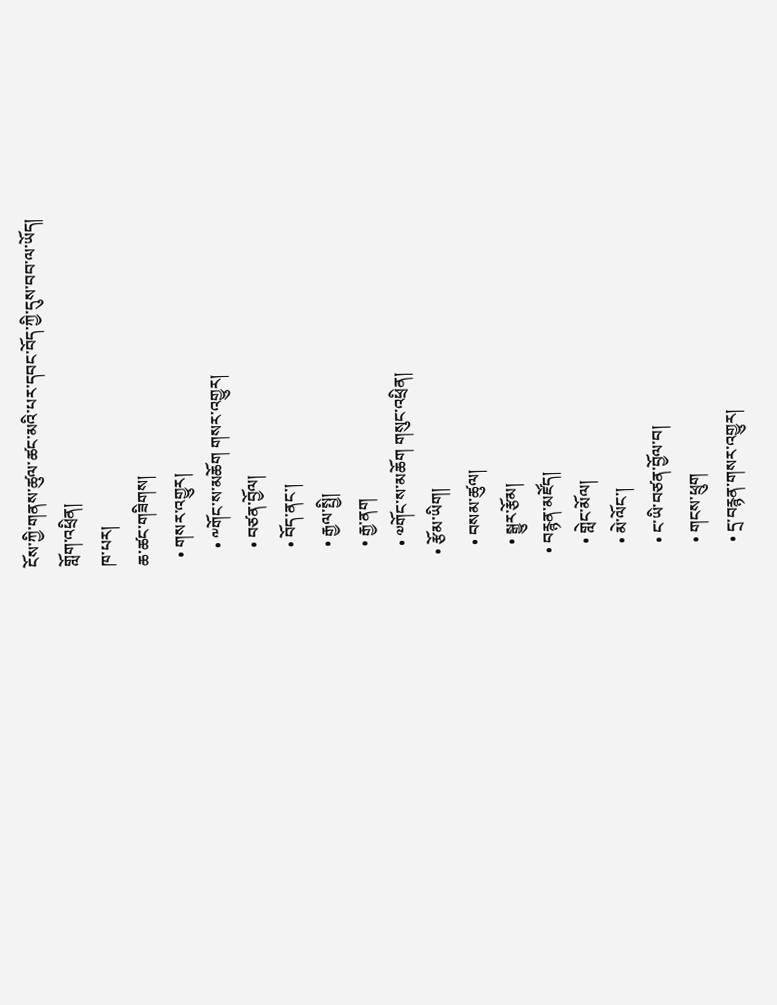ངོས་ཀྱི་གནས་ཚུལ་ཚང་མའི་པར་དབང་བོད་ཀྱི་དུས་བབ་ལ་ཡོད།
གློག་འཕྲིན།
ཁ་པར།
ཆ་ཚང་གཟིགས།
  • གསར་འགྱུར།
    • ༸གོང་ས་མཆོག གསར་འགྱུར།
    • བཙན་བྱོལ།
    • བོད་ནང་།
    • རྒྱལ་སྤྱི།
    • རྒྱ་ནག
    • ༧གོང་ས་མཆོག གསུང་འཕྲིན།
  • རྩོམ་ཡིག།
    • བསམ་ཚུལ།
    • སྒྱུར་རྩོམ།
  • བརྙན་མཛོད།
    • གླེང་མོལ།
    • མེ་ལོང་།
    • ང་ཡི་བཙན་བྱོལ་བ།
    • གངས་ཕྲུག
    • དྲ་བརྙན་གསར་འགྱུར།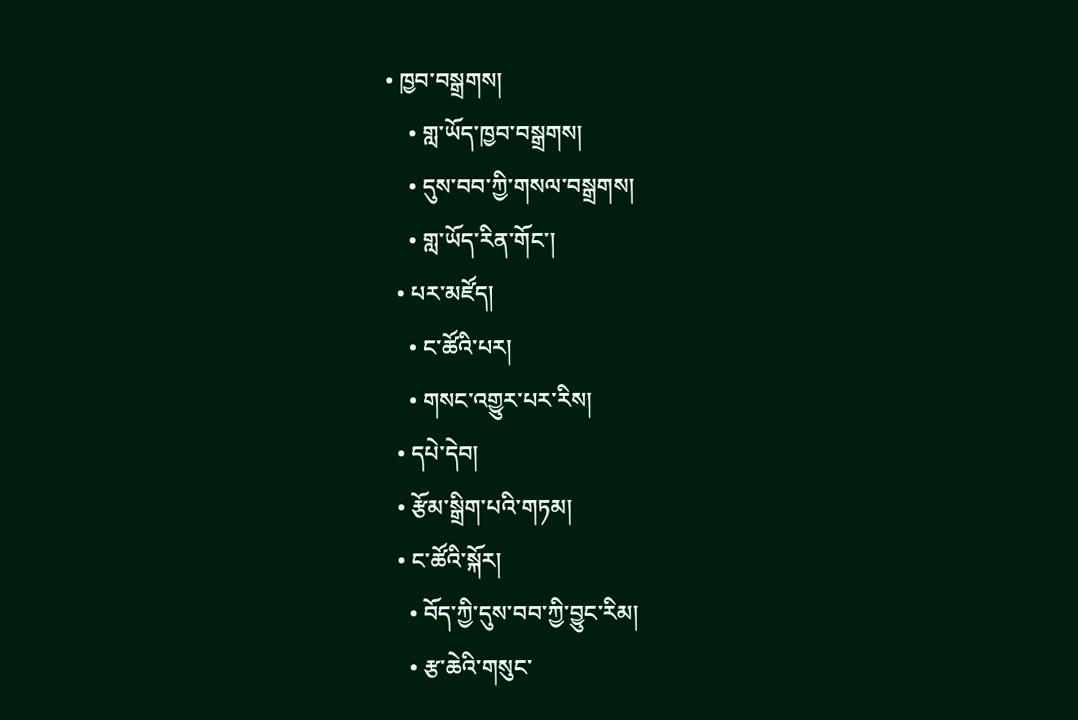• ཁྱབ་བསྒྲགས།
    • གླ་ཡོད་ཁྱབ་བསྒྲགས།
    • དུས་བབ་ཀྱི་གསལ་བསྒྲགས།
    • གླ་ཡོད་རིན་གོང་།
  • པར་མཛོད།
    • ང་ཚོའི་པར།
    • གསང་འགྱུར་པར་རིས།
  • དཔེ་དེབ།
  • རྩོམ་སྒྲིག་པའི་གཏམ།
  • ང་ཚོའི་སྐོར།
    • བོད་ཀྱི་དུས་བབ་ཀྱི་བྱུང་རིམ།
    • རྩ་ཆེའི་གསུང་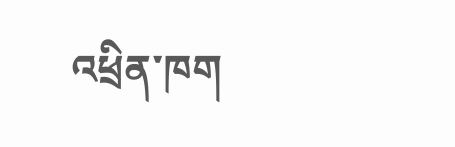འཕྲིན་ཁག